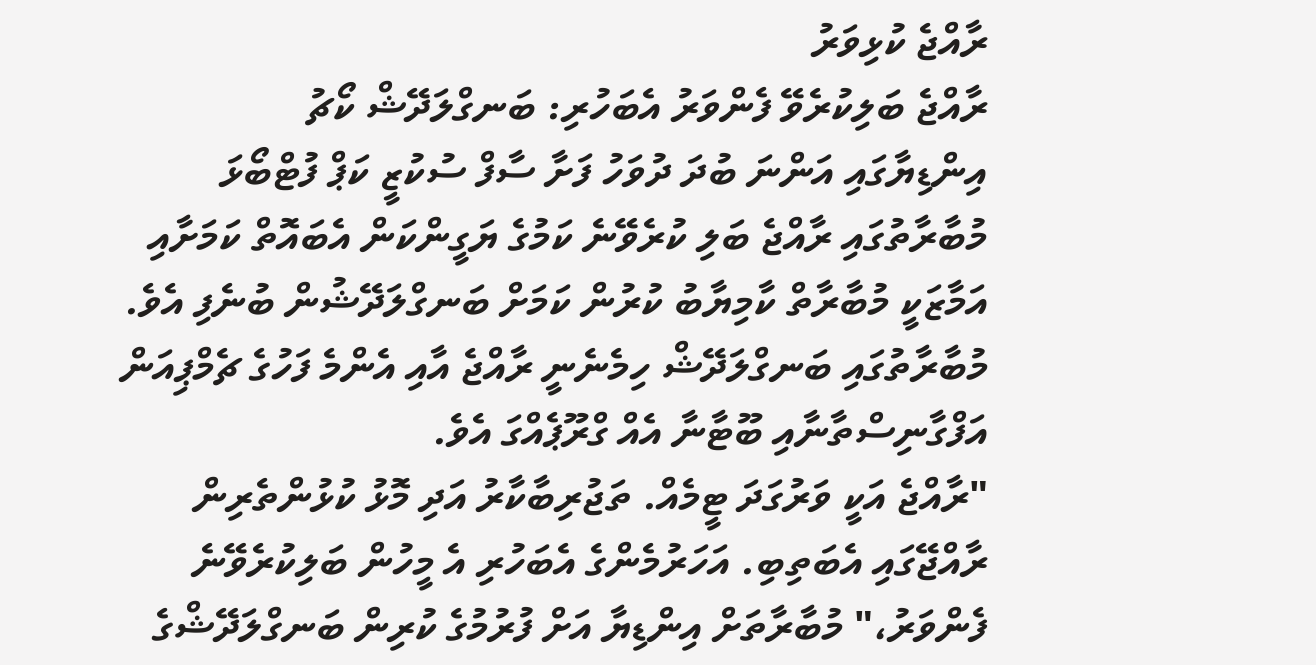ރާއްޖެ ކުޅިވަރު
ރާއްޖެ ބަލިކުރެވޭ ފެންވަރު އެބަހުރި: ބަނގްލަދޭޝް ކޯޗު
އިންޑިޔާގައި އަންނަ ބުދަ ދުވަހު ފަށާ ސާފް ސުކުޒީ ކަޕް ފުޓްބޯޅަ މުބާރާތުގައި ރާއްޖެ ބަލި ކުރެވޭނެ ކަމުގެ ޔަގީންކަން އެބައޮތް ކަމަށާއި އަމާޒަކީ މުބާރާތް ކާމިޔާބު ކުރުން ކަމަށް ބަނގްލަދޭޝުން ބުނެފި އެވެ.
މުބާރާތުގައި ބަނގްލަދޭޝް ހިމެނެނީ ރާއްޖެ އާއި އެންމެ ފަހުގެ ޗެމްޕިއަން އަފްގާނިސްތާނާއި ބޫޓާނާ އެއް ގްރޫޕެއްގަ އެވެ.
"ރާއްޖެ އަކީ ވަރުގަދަ ޓީމެއް. ތަޖުރިބާކާރު އަދި މޮޅު ކުޅުންތެރިން ރާއްޖޭގައި އެބަތިބި. އަހަރުމެންގެ އެބަހުރި އެ މީހުން ބަލިކުރެވޭނެ ފެންވަރު،" މުބާރާތަށް އިންޑިޔާ އަށް ފުރުމުގެ ކުރިން ބަނގްލަދޭޝްގެ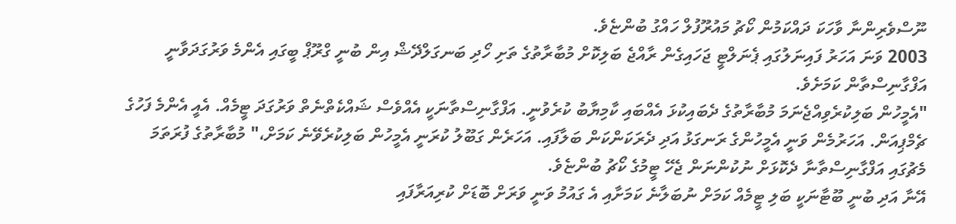ނޫސްވެރިންނާ ވާހަކަ ދައްކަމުން ކޯޗު މައުރޫފުލް ހައްގު ބުންޏެވެ.
2003 ވަނަ އަހަރު ފައިނަލުގައި ޕެނަލްޓީ ޖަހައިގެން ރާއްޖެ ބަލިކޮށް މުބާރާތުގެ ތަށި ހޯދި ބަނގަލްދޭޝް އިން ބުނީ ގްރޫޕް ބީގައި އެންމެ ވަރުގަދަވާނީ އަފްގާނިސްތާން ކަމަށެވެ.
"އެމީހުން ބަލިކުރެވިއްޖެނަމަ މުބާރާތުގެ ދެބައިކުޅަ އެއްބައި ކާމިޔާބު ކުރެވުނީ. އަފްގާނިސްތާނަކީ އެއްވެސް ޝައްކެތްނެތް ވަރުގަދަ ޓީމެއް. އެއީ އެންމެ ފަހުގެ ޗެމްޕިއަން. އަހަރުމެން ވަނީ އެމީހުންގެ ރަނގަޅު އަދި ދެރަކަންކަން ބަލާފައި. އަހަރެން ގަބޫލު ކުރަނީ އެމީހުން ބަލިކުރެވޭނެ ކަމަށް،" މުބާރާތުގެ ފުރަތަމަ މެޗުގައި އަފްގާނިސްތާނާ ދެކޮޅަށް ނުކުންނަން ޖެހޭ ޓީމުގެ ކޯޗު ބުންޏެވެ.
އޭނާ އަދި ބުނީ ބޫޓާނަކީ ބަލި ޓީމެއް ކަމަށް ނުބަލާނެ ކަމަށާއި އެ ގައުމު ވަނީ ވަރަށް ބޮޑަށް ކުރިއަރާފައި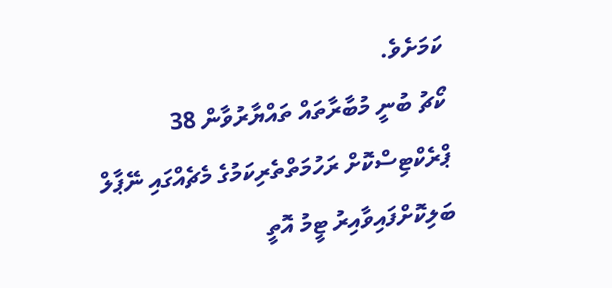ކަމަށެވެ.
ކޯޗު ބުނީ މުބާރާތައް ތައްޔާރުވާން 38 ޕްރެކްޓިސްކޮށް ރަހުމަތްތެރިކަމުގެ މެޗެއްގައި ނޭޕާލް ބަލިކޮށްފައިވާއިރު ޓީމު އޮތީ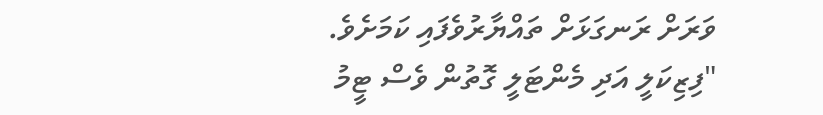ވަރަށް ރަނގަޅަށް ތައްޔާރުވެފައި ކަމަށެވެ.
"ފިޒިކަލީ އަދި މެންޓަލީ ގޮތުން ވެސް ޓީމު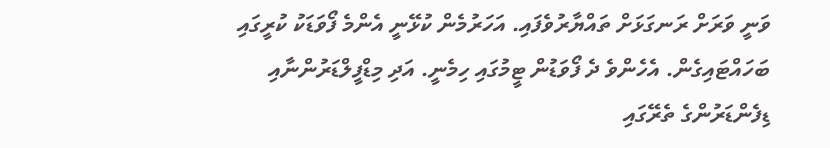ވަނީ ވަރަށް ރަނގަޅަށް ތައްޔާރުވެފައި. އަހަރުމެން ކުޅޭނީ އެންމެ ފޯވަޑަކު ކުރީގައި ބަހައްޓައިގެން. އެހެންވެ ދެ ފޯވަޑުން ޓީމުގައި ހިމެނީ. އަދި މިޑްފީލްޑަރުންނާއި ޑިފެންޑަރުންގެ ތެރޭގައި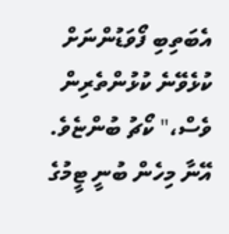އެބަތިބި ފޯވަޑުންނަށް ކުޅެވޭނެ ކުޅުންތެރިން ވެސް،" ކޯޗު ބުންޏެވެ.
އޭނާ މިހެން ބުނީ ޓީމުގެ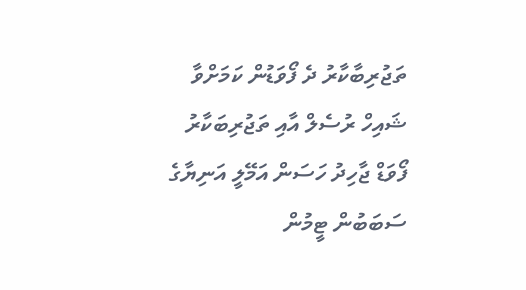ތަޖުރިބާކާރު ދެ ފޯވަޑުން ކަމަށްވާ ޝައިހް ރުސެލް އާއި ތަޖުރިބަކާރު ފޯވަޑް ޖާހިދު ހަސަން އަމޭލީ އަނިޔާގެ ސަބަބުން ޓީމުން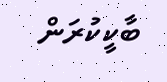ބާކީކުރަން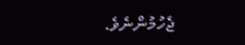ޖެހުމުންނެވެ.